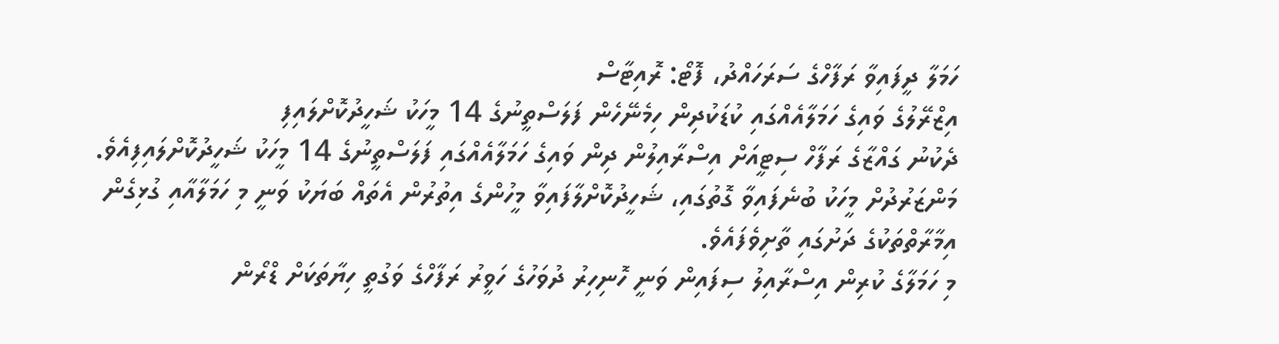ހަމަލާ ދީފައިވާ ރަފާހްގެ ސަރަހައްދު، ފޮޓޯ: ރޮއިޓާސް
އިޒްރޭލުގެ ވައިގެ ހަމަލާއެއްގައި ކުޑަކުދިން ހިމެނޭހެން ފަލަސްތީނުގެ 14 މީހަކު ޝަހީދުކޮށްލައިފި
ދެކުނު ގައްޒާގެ ރަފާހް ސިޓީއަށް އިސްރާއިލުން ދިން ވައިގެ ހަމަލާއެއްގައި ފަލަސްތީނުގެ 14 މީހަކު ޝަހީދުކޮށްލައިފިއެވެ. މަންޒަރުދުށް މީހަކު ބުނެފައިވާ ގޮތުގައި، ޝަހީދުކޮށްލާފައިވާ މީހުންގެ އިތުރުން އެތައް ބަޔަކު ވަނީ މި ހަމަލާއާއި ގުޅިގެން އިމާރާތްތަކުގެ ދަށުގައި ތާށިވެފައެވެ.
މި ހަމަލާގެ ކުރިން އިސްރާއިލު ސިފައިން ވަނީ ހޮނިހިރު ދުވަހުގެ ހަވީރު ރަފާހްގެ ވަގުތީ ހިޔާތަކަށް ޑްރޯން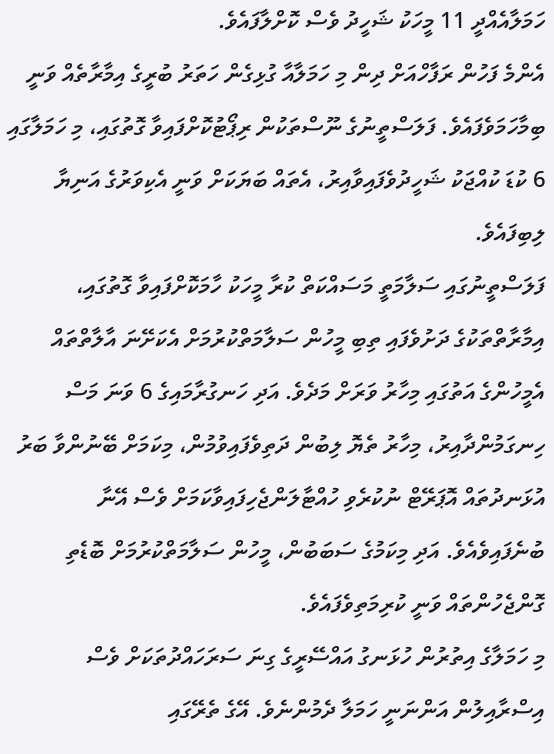ހަމަލާއެއްދީ 11 މީހަކު ޝަހީދު ވެސް ކޮށްލާފައެވެ.
އެންމެ ފަހުން ރަފާހްއަށް ދިން މި ހަމަލާއާ ގުޅިގެން ހަތަރު ބުރީގެ އިމާރާތެއް ވަނީ ބިމާހަމަވެފައެވެ. ފަލަސްތީނުގެ ނޫސްތަކުން ރިޕޯޓުކޮށްފައިވާ ގޮތުގައި، މި ހަމަލާގައި 6 ކުޑަ ކުއްޖަކު ޝަހީދުވެފައިވާއިރު، އެތައް ބަޔަކަށް ވަނީ އެކިވަރުގެ އަނިޔާ ލިބިފައެވެ.
ފަލަސްތީނުގައި ސަލާމަތީ މަސައްކަތް ކުރާ މީހަކު ހާމަކޮށްފައިވާ ގޮތުގައި، އިމާރާތްތަކުގެ ދަށުވެފައި ތިބި މީހުން ސަލާމަތްކުރުމަށް އެކަށޭނަ އާލާތްތައް އެމީހުންގެ އަތުގައި މިހާރު ވަރަށް މަދެވެ. އަދި ހަނގުރާމައިގެ 6 ވަނަ މަސް ހިނގަމުންދާއިރު، މިހާރު ތެޔޮ ލިބުން ދަތިވެފައިވުމުން، މިކަމަށް ބޭނުންވާ ބަރު އުޅަނދުތައް އޮޕަރޭޓް ނުކުރެވި ހުއްޓާލަންޖެހިފައިވާކަމަށް ވެސް އޭނާ ބުނެފައިވެއެވެ. އަދި މިކަމުގެ ސަބަބުން، މީހުން ސަލާމަތްކުރުމަށް ބޮޑެތި ގޮންޖެހުންތައް ވަނީ ކުރިމަތިވެފައެވެ.
މި ހަމަލާގެ އިތުރުން ހުޅަނގު އައްސޭރީގެ ގިނަ ސަރަހައްދުތަކަށް ވެސް އިސްރާއިލުން އަންނަނީ ހަމަލާ ދެމުންނެވެ. އޭގެ ތެރޭގައި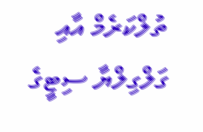ތުލްކަރެމް އާއި ގަލްގިލްޔާ ސިޓީގެ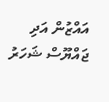އައްޒުން އަދި ޖައްޔޫސް ޝަހަރު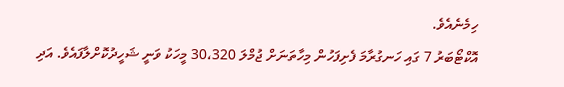ހިމެނެއެވެ.
އޮކްޓޯބަރު 7 ގައި ހަނގުރާމަ ފެށިފަހުން މިހާތަނަށް ޖުމްލަ 30،320 މީހަކު ވަނީ ޝަހީދުކޮށްލާފައެވެ. އަދި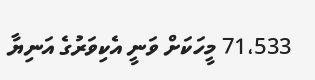71،533 މީހަކަށް ވަނީ އެކިވަރުގެ އަނިޔާ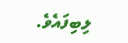ލިބިފައެވެ.